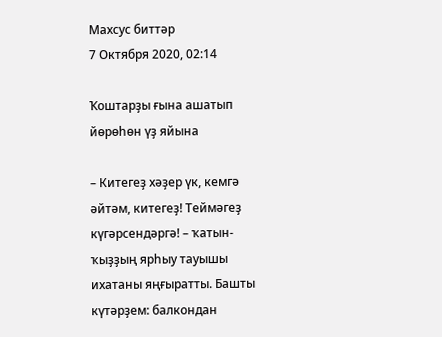Махсус биттәр
7 Октября 2020, 02:14

Ҡоштарҙы ғына ашатып йөрөһөн үҙ яйына

– Китегеҙ хәҙер үк, кемгә әйтәм, китегеҙ! Теймәгеҙ күгәрсендәргә! – ҡатын-ҡыҙҙың ярһыу тауышы ихатаны яңғыратты. Башты күтәрҙем: балкондан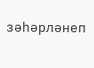зәһәрләнеп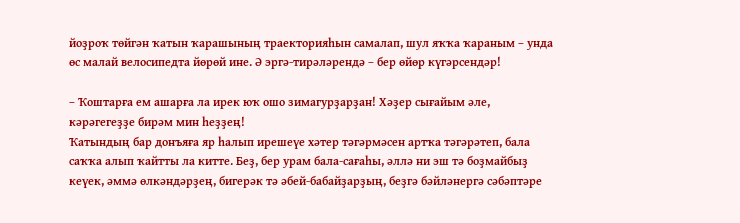йоҙроҡ төйгән ҡатын ҡарашының траекторияһын самалап, шул яҡҡа ҡараным – унда өс малай велосипедта йөрөй ине. Ә эргә-тирәләрендә – бер өйөр күгәрсендәр!

– Ҡоштарға ем ашарға ла ирек юҡ ошо зимагурҙарҙан! Хәҙер сығайым әле, кәрәгегеҙҙе бирәм мин һеҙҙең!
Ҡатындың бар донъяға яр һалып ирешеүе хәтер тәгәрмәсен артҡа тәгәрәтеп, бала саҡҡа алып ҡайтты ла китте. Беҙ, бер урам бала-сағаһы, әллә ни эш тә боҙмайбыҙ кеүек, әммә өлкәндәрҙең, бигерәк тә әбей-бабайҙарҙың, беҙгә бәйләнергә сәбәптәре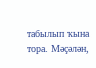табылып ҡына тора. Мәҫәлән,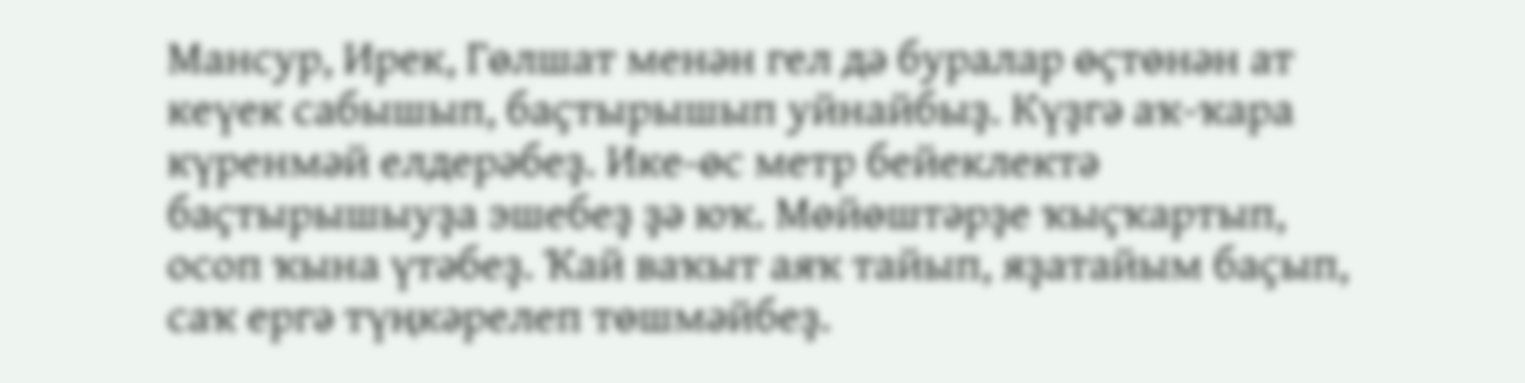Мансур, Ирек, Гөлшат менән гел дә буралар өҫтөнән ат кеүек сабышып, баҫтырышып уйнайбыҙ. Күҙгә аҡ-ҡара күренмәй елдерәбеҙ. Ике-өс метр бейеклектә баҫтырышыуҙа эшебеҙ ҙә юҡ. Мөйөштәрҙе ҡыҫҡартып, осоп ҡына үтәбеҙ. Ҡай ваҡыт аяҡ тайып, яҙатайым баҫып, саҡ ергә түңкәрелеп төшмәйбеҙ.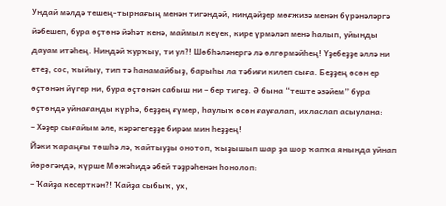Ундай мәлдә тешең-тырнағың менән тигәндәй, ниндәйҙер мөғжизә менән бүрәнәләргә йәбешеп, бура өҫтөнә йәһәт кенә, маймыл кеүек, кире үрмәләп менә һалып, уйынды дауам итәһең. Ниндәй ҡурҡыу, ти ул?! Шөбһәләнергә лә өлгөрмәйһең! Үҙебеҙҙе әллә ни етеҙ, сос, ҡыйыу, тип тә һанамайбыҙ, барыһы ла тәбиғи килеп сыға. Беҙҙең өсөн ер өҫтөнән йүгер ни, бура өҫтөнән сабыш ни – бер тигеҙ. Ә бына “теште әзәйем” бура өҫтөндә уйнағанды күрһә, беҙҙең ғүмер, һаулыҡ өсөн ғауғалап, ихласлап асыулана:
– Хәҙер сығайым әле, кәрәгегеҙҙе бирәм мин һеҙҙең!
Йәки ҡараңғы төшһә лә, ҡайтыуҙы онотоп, ҡыҙышып шар ҙа шор ҡапҡа янында уйнап йөрөгәндә, күрше Мөжәһидә әбей тәҙрәһенән һонолоп:
– Ҡайҙа кесерткән?! Ҡайҙа сыбыҡ, ух,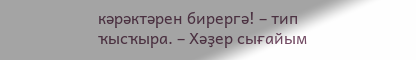кәрәктәрен бирергә! – тип ҡысҡыра. – Хәҙер сығайым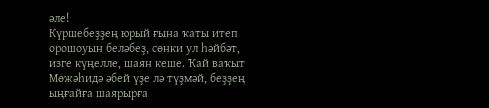әле!
Күршебеҙҙең юрый ғына ҡаты итеп орошоуын беләбеҙ, сөнки ул һәйбәт, изге күңелле, шаян кеше. Ҡай ваҡыт Мөжәһидә әбей үҙе лә түҙмәй, беҙҙең ыңғайға шаярырға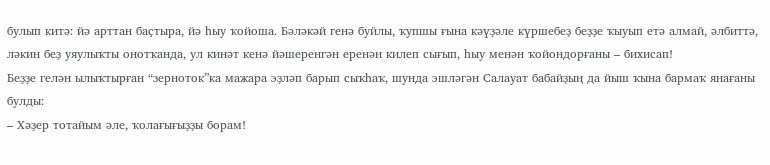булып китә: йә арттан баҫтыра, йә һыу ҡойоша. Бәләкәй генә буйлы, ҡупшы ғына кәүҙәле күршебеҙ беҙҙе ҡыуып етә алмай, әлбиттә, ләкин беҙ уяулыҡты онотҡанда, ул кинәт кенә йәшеренгән еренән килеп сығып, һыу менән ҡойондорғаны – бихисап!
Беҙҙе гелән ылыҡтырған “зерноток”ка мажара эҙләп барып сыҡһаҡ, шунда эшләгән Салауат бабайҙың да йыш ҡына бармаҡ янағаны булды:
– Хәҙер тотайым әле, ҡолағығыҙҙы борам!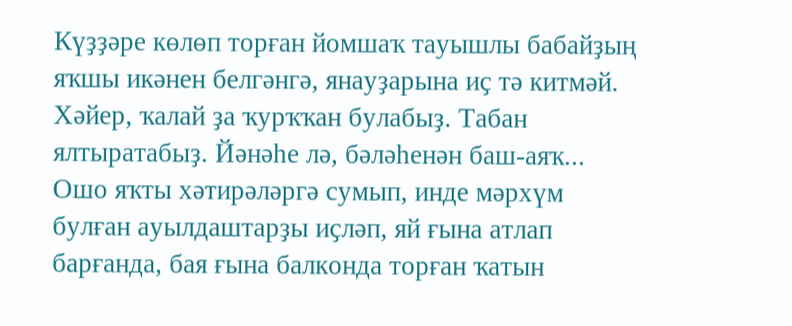Күҙҙәре көлөп торған йомшаҡ тауышлы бабайҙың яҡшы икәнен белгәнгә, янауҙарына иҫ тә китмәй. Хәйер, ҡалай ҙа ҡурҡҡан булабыҙ. Табан ялтыратабыҙ. Йәнәһе лә, бәләһенән баш-аяҡ...
Ошо яҡты хәтирәләргә сумып, инде мәрхүм булған ауылдаштарҙы иҫләп, яй ғына атлап барғанда, бая ғына балконда торған ҡатын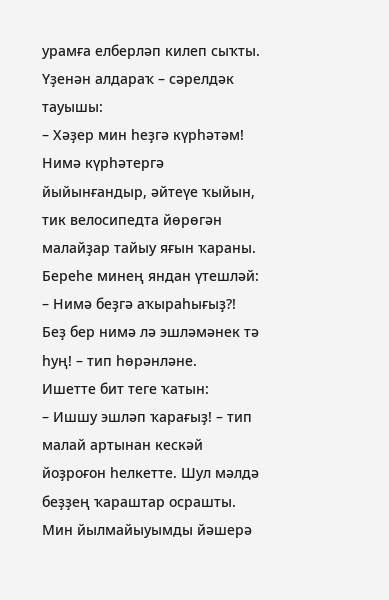урамға елберләп килеп сыҡты. Үҙенән алдараҡ – сәрелдәк тауышы:
– Хәҙер мин һеҙгә күрһәтәм!
Нимә күрһәтергә йыйынғандыр, әйтеүе ҡыйын, тик велосипедта йөрөгән малайҙар тайыу яғын ҡараны. Береһе минең яндан үтешләй:
– Нимә беҙгә аҡыраһығыҙ?! Беҙ бер нимә лә эшләмәнек тә һуң! – тип һөрәнләне.
Ишетте бит теге ҡатын:
– Ишшу эшләп ҡарағыҙ! – тип малай артынан кескәй йоҙроғон һелкетте. Шул мәлдә беҙҙең ҡараштар осрашты. Мин йылмайыуымды йәшерә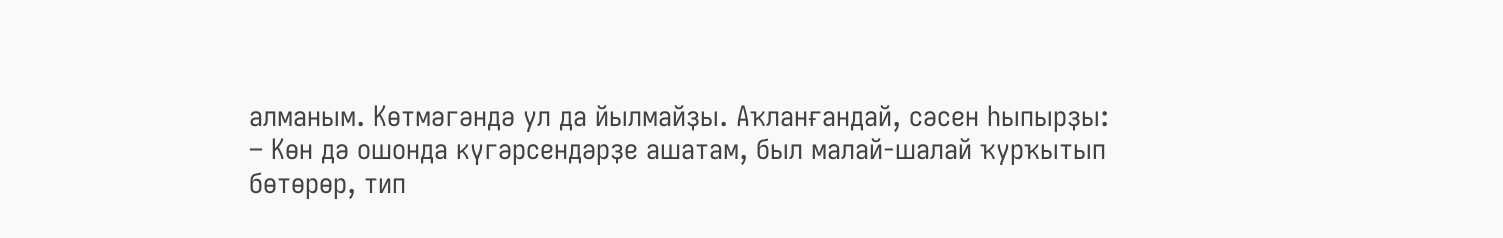алманым. Көтмәгәндә ул да йылмайҙы. Аҡланғандай, сәсен һыпырҙы:
– Көн дә ошонда күгәрсендәрҙе ашатам, был малай-шалай ҡурҡытып бөтөрөр, тип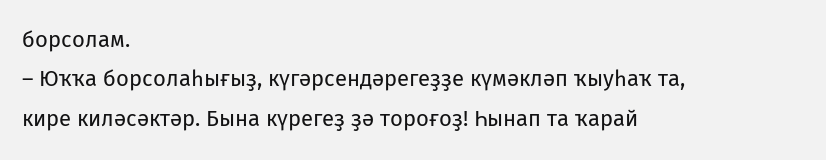борсолам.
– Юҡҡа борсолаһығыҙ, күгәрсендәрегеҙҙе күмәкләп ҡыуһаҡ та, кире киләсәктәр. Бына күрегеҙ ҙә тороғоҙ! Һынап та ҡарай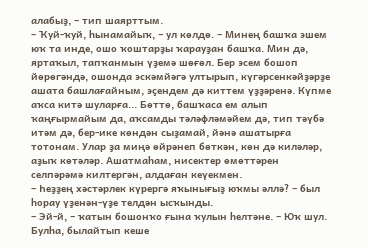алабыҙ, – тип шаярттым.
– Ҡуй-ҡуй, һынамайыҡ, – ул көлдө. – Минең башҡа эшем юҡ та инде, ошо ҡоштарҙы ҡарауҙан башҡа. Мин дә, яртаҡыл, тапҡанмын үҙемә шөғөл. Бер эсем бошоп йөрөгәндә, ошонда эскәмйәгә ултырып, күгәрсенкәйҙәрҙе ашата башлағайным, эҫендем дә киттем үҙҙәренә. Күпме аҡса китә шуларға... Бөттө, башҡаса ем алып ҡаңғырмайым да, аҡсамды тәләфләмәйем дә, тип тәүбә итәм дә, бер-ике көндән сыҙамай, йәнә ашатырға тотонам. Улар ҙа миңә өйрәнеп бөткән, көн дә киләләр, аҙыҡ көтәләр. Ашатмаһам, нисектер өмөттәрен селпәрәмә килтергән, алдаған кеүекмен.
– Һеҙҙең хәстәрлек күрергә яҡынығыҙ юҡмы әллә? – был һорау үҙенән-үҙе телдән ысҡынды.
– Эй-й, – ҡатын бошонҡо ғына ҡулын һелтәне. – Юҡ шул. Булһа, былайтып кеше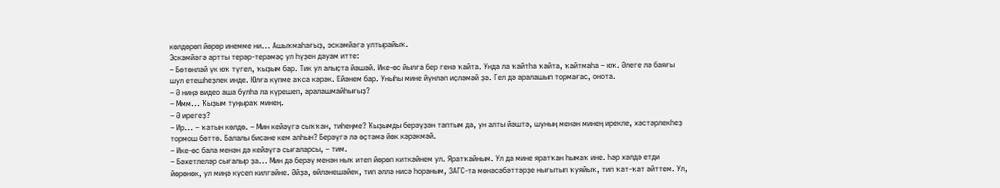көлдөрөп йөрөр инемме ни... Ашыҡмаһағыҙ, эскәмйәгә ултырайыҡ.
Эскәмйәгә артты терәр-терәмәҫ ул һүҙен дауам итте:
– Бөтөнләй үк юҡ түгел, ҡыҙым бар. Тик ул алыҫта йәшәй. Ике-өс йылға бер генә ҡайта. Унда ла ҡайтһа ҡайта, ҡайтмаһа – юҡ. Әлеге лә баяғы шул етешһеҙлек инде. Юлға күпме аҡса кәрәк. Ейәнем бар. Уныһы мине йүнләп иҫләмәй ҙә. Гел дә аралашып тормағас, онота.
– Ә ниңә видео аша булһа ла күрешеп, аралашмайһығыҙ?
– Ммм... Ҡыҙым туңыраҡ минең.
– Ә ирегеҙ?
– Ир... – ҡатын көлдө. – Мин кейәүгә сыҡҡан, тиһеңме? Ҡыҙымды берәүҙән таптым да, ун алты йәштә, шуның менән минең ирекле, хәстәрлекһеҙ тормош бөттө. Балалы бисәне кем алһын? Берәүгә лә өҫтәмә йөк кәрәкмәй.
– Ике-өс бала менән дә кейәүгә сығаларсы, – тим.
– Бәхетлеләр сығалыр ҙа... Мин дә берәү менән ныҡ итеп йөрөп киткәйнем ул. Яратҡайным. Ул да мине яратҡан һымаҡ ине. Һәр хәлдә етди йөрөнөк, ул миңә күсеп килгәйне. Әйҙә, өйләнешәйек, тип әллә нисә һораным, ЗАГС-та мөнәсәбәттәрҙе нығытып ҡуяйыҡ, тип ҡат-ҡат әйттем. Ул,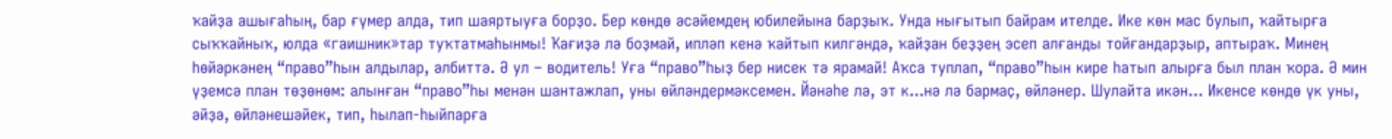ҡайҙа ашығаһың, бар ғүмер алда, тип шаяртыуға борҙо. Бер көндө әсәйемдең юбилейына барҙыҡ. Унда нығытып байрам ителде. Ике көн мас булып, ҡайтырға сыҡҡайныҡ, юлда «гаишник»тар туҡтатмаһынмы! Ҡағиҙә лә боҙмай, ипләп кенә ҡайтып килгәндә, ҡайҙан беҙҙең эсеп алғанды тойғандарҙыр, аптыраҡ. Минең һөйәркәнең “право”һын алдылар, әлбиттә. Ә ул – водитель! Уға “право”һыҙ бер нисек тә ярамай! Аҡса туплап, “право”һын кире һатып алырға был план ҡора. Ә мин үҙемсә план төҙөнөм: алынған “право”һы менән шантажлап, уны өйләндермәксемен. Йәнәһе лә, эт к...нә лә бармаҫ, өйләнер. Шулайта икән... Икенсе көндө үк уны, әйҙә, өйләнешәйек, тип, һылап-һыйпарға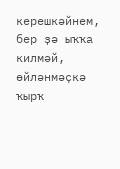керешкәйнем, бер ҙә ыҡҡа килмәй, өйләнмәҫкә ҡырҡ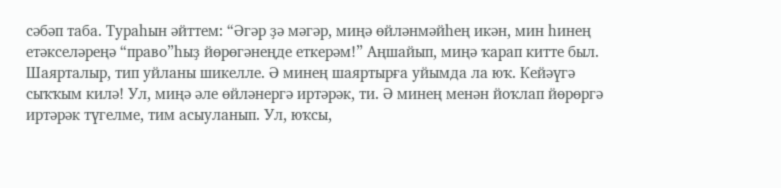сәбәп таба. Тураһын әйттем: “Әгәр ҙә мәгәр, миңә өйләнмәйһең икән, мин һинең етәкселәреңә “право”һыҙ йөрөгәнеңде еткерәм!” Аңшайып, миңә ҡарап китте был. Шаярталыр, тип уйланы шикелле. Ә минең шаяртырға уйымда ла юҡ. Кейәүгә сыҡҡым килә! Ул, миңә әле өйләнергә иртәрәк, ти. Ә минең менән йоҡлап йөрөргә иртәрәк түгелме, тим асыуланып. Ул, юҡсы,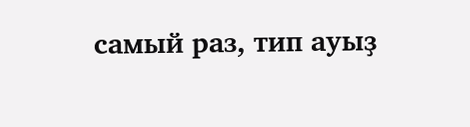самый раз, тип ауыҙ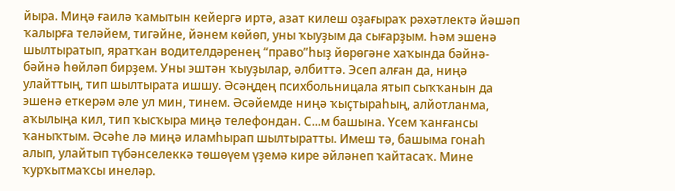йыра. Миңә ғаилә ҡамытын кейергә иртә, азат килеш оҙағыраҡ рәхәтлектә йәшәп ҡалырға теләйем, тигәйне, йәнем көйөп, уны ҡыуҙым да сығарҙым. Һәм эшенә шылтыратып, яратҡан водителдәренең “право”һыҙ йөрөгәне хаҡында бәйнә-бәйнә һөйләп бирҙем. Уны эштән ҡыуҙылар, әлбиттә. Эсеп алған да, ниңә улайттың, тип шылтырата ишшу. Әсәңдең психбольницала ятып сыҡҡанын да эшенә еткерәм әле ул мин, тинем. Әсәйемде ниңә ҡыҫтыраһың, алйотланма, аҡылыңа кил, тип ҡысҡыра миңә телефондан. С...м башына. Үсем ҡанғансы ҡаныҡтым. Әсәһе лә миңә иламһырап шылтыратты. Имеш тә, башыма гонаһ алып, улайтып түбәнселеккә төшөүем үҙемә кире әйләнеп ҡайтасаҡ. Мине ҡурҡытмаҡсы инеләр.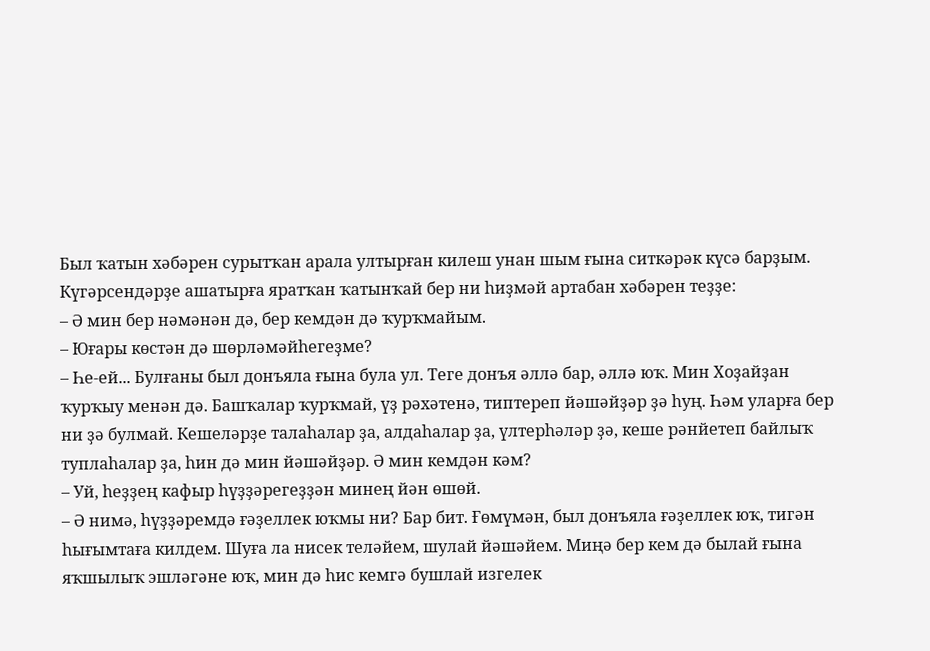Был ҡатын хәбәрен сурытҡан арала ултырған килеш унан шым ғына ситкәрәк күсә барҙым. Күгәрсендәрҙе ашатырға яратҡан ҡатынҡай бер ни һиҙмәй артабан хәбәрен теҙҙе:
– Ә мин бер нәмәнән дә, бер кемдән дә ҡурҡмайым.
– Юғары көстән дә шөрләмәйһегеҙме?
– Һе-ей... Булғаны был донъяла ғына була ул. Теге донъя әллә бар, әллә юҡ. Мин Хоҙайҙан ҡурҡыу менән дә. Башҡалар ҡурҡмай, үҙ рәхәтенә, типтереп йәшәйҙәр ҙә һуң. Һәм уларға бер ни ҙә булмай. Кешеләрҙе талаһалар ҙа, алдаһалар ҙа, үлтерһәләр ҙә, кеше рәнйетеп байлыҡ туплаһалар ҙа, һин дә мин йәшәйҙәр. Ә мин кемдән кәм?
– Уй, һеҙҙең кафыр һүҙҙәрегеҙҙән минең йән өшөй.
– Ә нимә, һүҙҙәремдә ғәҙеллек юҡмы ни? Бар бит. Ғөмүмән, был донъяла ғәҙеллек юҡ, тигән һығымтаға килдем. Шуға ла нисек теләйем, шулай йәшәйем. Миңә бер кем дә былай ғына яҡшылыҡ эшләгәне юҡ, мин дә һис кемгә бушлай изгелек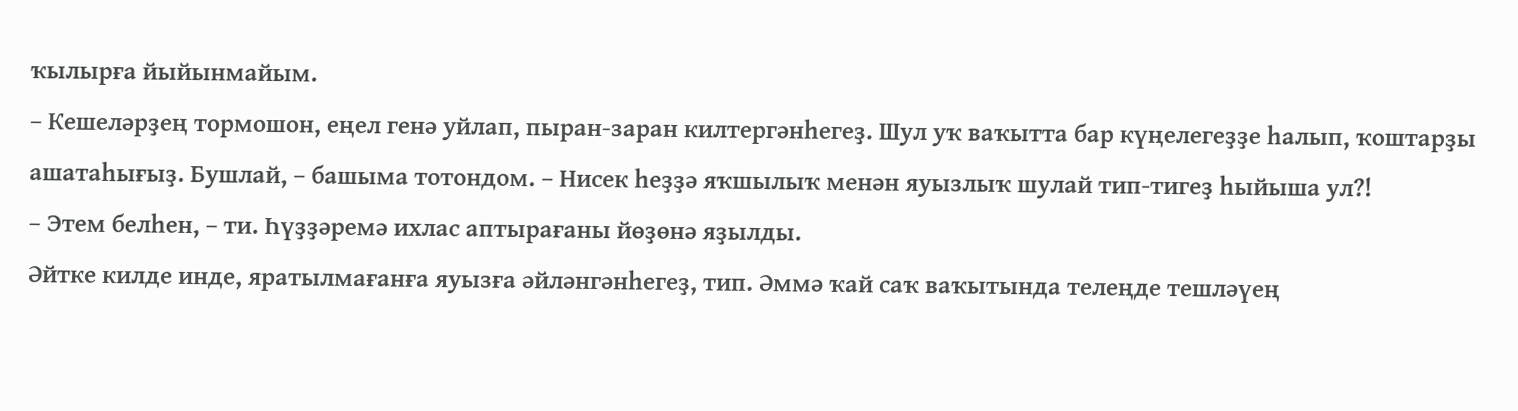ҡылырға йыйынмайым.
– Кешеләрҙең тормошон, еңел генә уйлап, пыран-заран килтергәнһегеҙ. Шул уҡ ваҡытта бар күңелегеҙҙе һалып, ҡоштарҙы ашатаһығыҙ. Бушлай, – башыма тотондом. – Нисек һеҙҙә яҡшылыҡ менән яуызлыҡ шулай тип-тигеҙ һыйыша ул?!
– Этем белһен, – ти. Һүҙҙәремә ихлас аптырағаны йөҙөнә яҙылды.
Әйтке килде инде, яратылмағанға яуызға әйләнгәнһегеҙ, тип. Әммә ҡай саҡ ваҡытында телеңде тешләүең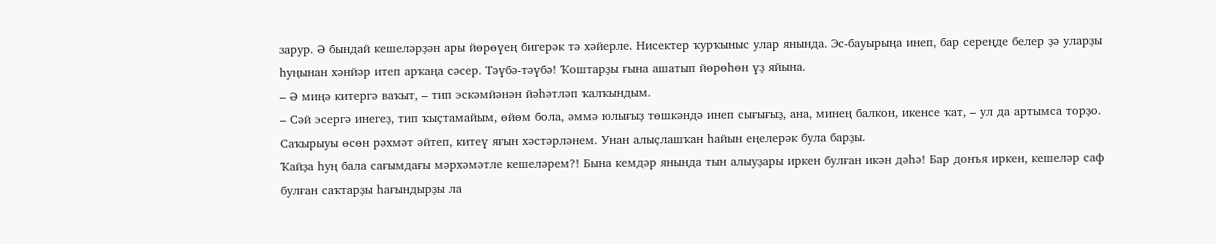зарур. Ә бындай кешеләрҙән ары йөрөүең бигерәк тә хәйерле. Нисектер ҡурҡыныс улар янында. Эс-бауырыңа инеп, бар сереңде белер ҙә уларҙы һуңынан хәнйәр итеп арҡаңа сәсер. Тәүбә-тәүбә! Ҡоштарҙы ғына ашатып йөрөһөн үҙ яйына.
– Ә миңә китергә ваҡыт, – тип эскәмйәнән йәһәтләп ҡалҡындым.
– Сәй эсергә инегеҙ, тип ҡыҫтамайым, өйөм бола, әммә юлығыҙ төшкәндә инеп сығығыҙ, ана, минең балкон, икенсе ҡат, – ул да артымса торҙо.
Саҡырыуы өсөн рәхмәт әйтеп, китеү яғын хәстәрләнем. Унан алыҫлашҡан һайын еңелерәк була барҙы.
Ҡайҙа һуң бала сағымдағы мәрхәмәтле кешеләрем?! Бына кемдәр янында тын алыуҙары иркен булған икән дәһә! Бар донъя иркен, кешеләр саф булған саҡтарҙы һағындырҙы ла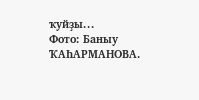ҡуйҙы...
Фото: Баныу ҠАҺАРМАНОВА.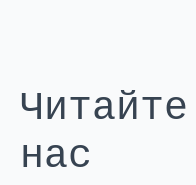Читайте нас